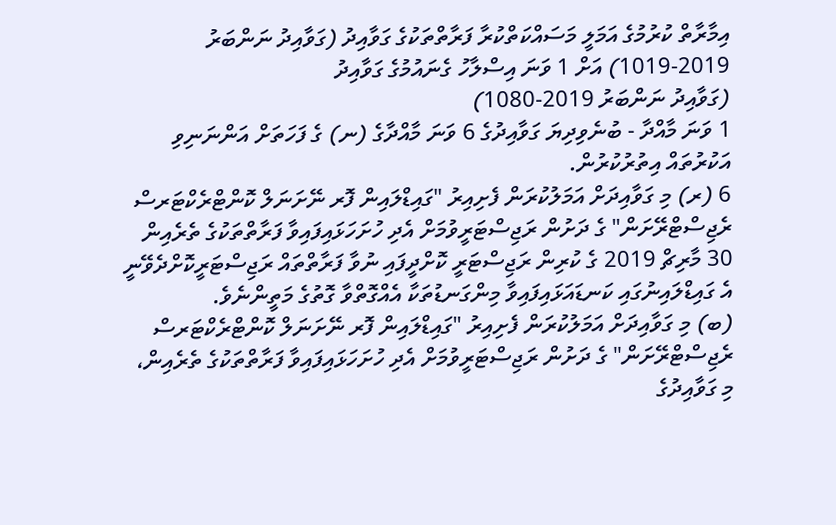އިމާރާތް ކުރުމުގެ އަމަލީ މަސައްކަތްކުރާ ފަރާތްތަކުގެ ގަވާއިދު (ގަވާއިދު ނަންބަރު 2019-1019) އަށް 1 ވަނަ އިސްލާހު ގެނައުމުގެ ގަވާއިދު
(ގަވާއިދު ނަންބަރު 2019-1080)
1 ވަނަ މާއްދާ - ބުނެވިދިޔަ ގަވާއިދުގެ 6 ވަނަ މާއްދާގެ (ނ) ގެ ފަހަތަށް އަންނަނިވި އަކުރުތައް އިތުރުކުރުން.
6 (ރ) މި ގަވާއިދަށް އަމަލުކުރަން ފެށިއިރު "ގައިޑްލައިން ފޮރ ނޭށަނަލް ކޮންޓްރެކްޓަރސް ރެޖިސްޓްރޭށަން" ގެ ދަށުން ރަޖިސްޓަރީވުމަށް އެދި ހުށަހަޅައިފައިވާ ފަރާތްތަކުގެ ތެރެއިން 30 މާރިޗް 2019 ގެ ކުރިން ރަޖިސްޓަރީ ކޮށްދީފައި ނުވާ ފަރާތްތައް ރަޖިސްޓަރީކޮށްދެވޭނީ އެ ގައިޑްލައިނުގައި ކަނޑައަޅައިފައިވާ މިންގަނޑުތަކާ އެއްގޮތްވާ ގޮތުގެ މަތީންނެވެ.
(ބ) މި ގަވާއިދަށް އަމަލުކުރަން ފެށިއިރު "ގައިޑްލައިން ފޮރ ނޭށަނަލް ކޮންޓްރެކްޓަރސް ރެޖިސްޓްރޭށަން" ގެ ދަށުން ރަޖިސްޓަރީވުމަށް އެދި ހުށަހަޅައިފައިވާ ފަރާތްތަކުގެ ތެރެއިން، މި ގަވާއިދުގެ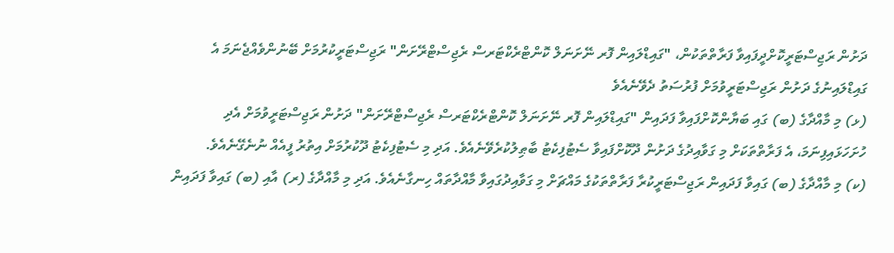ދަށުން ރަޖިސްޓަރީކޮށްދީފައިވާ ފަރާތްތަކުން، "ގައިޑްލައިން ފޮރ ނޭށަނަލް ކޮންޓްރެކްޓަރސް ރެޖިސްޓްރޭށަން" ރަޖިސްޓަރީކުރުމަށް ބޭނުންވެއްޖެނަމަ އެ ގައިޑްލައިނުގެ ދަށުން ރަޖިސްޓަރީވުމަށް ފުރުސަތު ދެވޭނެއެވެ
(ޅ) މި މާއްދާގެ (ބ) ގައި ބަޔާންކޮށްފައިވާ ފަދައިން "ގައިޑްލައިން ފޮރ ނޭށަނަލް ކޮންޓްރެކްޓަރސް ރެޖިސްޓްރޭށަން" ދަށުން ރަޖިސްޓަރީވުމަށް އެދި ހުށަހަޅައިފިނަމަ، އެ ފަރާތްތަކަށް މި ގަވާއިދުގެ ދަށުން ދޫކޮށްފައިވާ ސެޓުފިކެޓު ބާޠިލުކުރެވޭނެއެވެ. އަދި މި ސެޓުފިކެޓު ދޫކުރުމަށް އިތުރު ފީއެއް ނުނެގޭނެއެވެ.
(ކ) މި މާއްދާގެ (ބ) ގައިވާ ފަދައިން ރަޖިސްޓަރީކުރާ ފަރާތްތަކުގެ މައްޗަށް މި ގަވާއިދުގައިވާ މާއްދާތައް ހިނގާނެއެވެ. އަދި މި މާއްދާގެ (ރ) އާއި (ބ) ގައިވާ ފަދައިން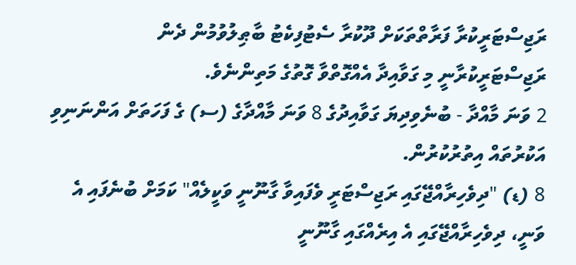ރަޖިސްޓަރީކުރާ ފަރާތްތަކަށް ދޫކުރާ ސެޓުފިކެޓު ބާޠިލުވުމުން ދެން ރަޖިސްޓަރީކުރާނީ މި ގަވާއިދާ އެއްގޮތްވާ ގޮތުގެ މަތިންނެވެ.
2 ވަނަ މާއްދާ - ބުނެވިދިޔަ ގަވާއިދުގެ 8 ވަނަ މާއްދާގެ (ސ) ގެ ފަހަތަށް އަންނަނިވި އަކުރުތައް އިތުރުކުރުން.
8 (ޑ) "ދިވެހިރާއްޖޭގައި ރަޖިސްޓަރީ ވެފައިވާ ގާނޫނީ ވަކީލެއް" ކަމަށް ބުނެފައި އެ ވަނީ، ދިވެހިރާއްޖޭގައި އެ އިރެއްގައި ގާނޫނީ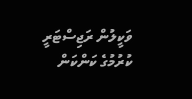ވަކީލުން ރަޖިސްޓަރީ ކުރުމުގެ ކަންކަން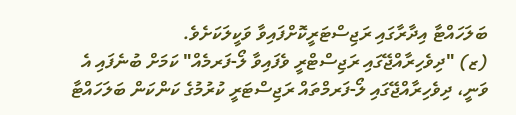ބަލަހައްޓާ އިދާރާގައި ރަޖިސްޓަރީކޮށްފައިވާ ވަކީލަކަށެވެ.
(ޒ) "ދިވެހިރާއްޖޭގައި ރަޖިސްޓްރީ ވެފައިވާ ލޯ-ފަރމެއް" ކަމަށް ބުނެފައި އެ ވަނީ، ދިވެހިރާއްޖޭގައި ލޯ-ފަރމްތައް ރަޖިސްޓަރީ ކުރުމުގެ ކަންކަން ބަލަހައްޓާ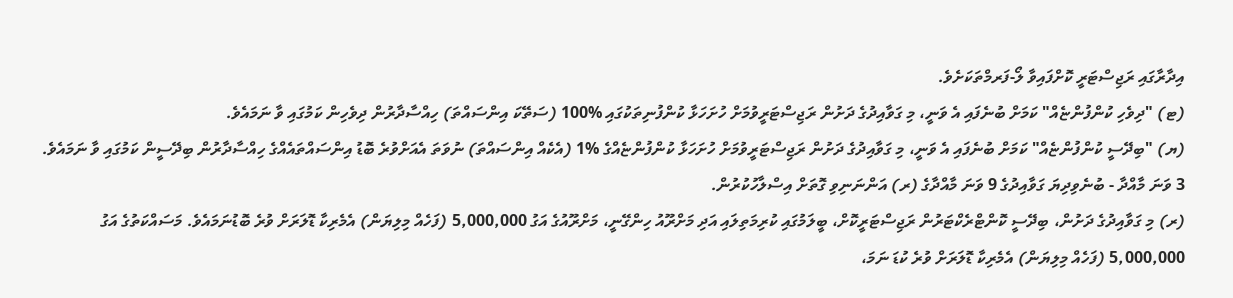އިދާރާގައި ރަޖިސްޓަރީ ކޮށްފައިވާ ލޯ-ފަރމްތަކަށެވެ.
(ޓ) "ދިވެހި ކުންފުންޏެއް" ކަމަށް ބުނެފައި އެ ވަނީ، މި ގަވާއިދުގެ ދަށުން ރަޖިސްޓަރީވުމަށް ހުށަހަޅާ ކުންފުނިތަކުގައި %100 (ސަތޭކަ އިންސައްތަ) ހިއްސާދާރުން ދިވެހިން ކަމުގައި ވާ ނަމައެވެ.
(ޔ) "ބިދޭސީ ކުންފުންޏެއް" ކަމަށް ބުނެފައި އެ ވަނީ، މި ގަވާއިދުގެ ދަށުން ރަޖިސްޓަރީވުމަށް ހުށަހަޅާ ކުންފުންޏެއްގެ %1 (އެކެއް އިންސައްތަ) ނުވަތަ އެއަށްވުރެ ބޮޑު އިންސައްތައެއްގެ ހިއްސާދާރުން ބިދޭސީން ކަމުގައި ވާ ނަމައެވެ.
3 ވަނަ މާއްދާ - ބުނެވިދިޔަ ގަވާއިދުގެ 9 ވަނަ މާއްދާގެ (ރ) އަންނަނިވި ގޮތަށް އިސްލާހުކުރުން.
(ރ) މި ގަވާއިދުގެ ދަށުން، ބިދޭސީ ކޮންޓްރެކްޓަރުން ރަޖިސްޓަރީކޮށް، ބީލަމުގައި ކުރިމަތިލައި އަދި މަށްރޫއު ހިންގޭނީ، މަށްރޫއުގެ އަގު 5,000,000 (ފަހެއް މިލިޔަން) އެމެރިކާ ޑޮލަރަށް ވުރެ ބޮޑުނަމައެވެ. މަސައްކަތުގެ އަގު 5,000,000 (ފަހެއް މިލިޔަން) އެމެރިކާ ޑޮލަރަށް ވުރެ ކުޑަ ނަމަ،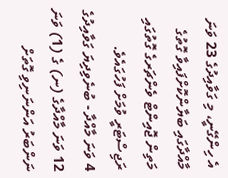އެ ހިންގޭނީ، މި ގަވާއިދުގެ 23 ވަނަ މާއްދާގައި ބަޔާންކޮށްފައިވާ ގޮތުގެ މަތިން ޖޮއިންޓް ވެންޗަރގެ ގޮތުގައި ރަޖިސްޓަރީ ވުމަށް ފަހުގައެވެ.
4 ވަނަ މާއްދާ - ބުނެވިދިޔަ ގަވާއިދުގެ 12 ވަނަ މާއްދާގެ (ނ) ގެ (1) ވަނަ ނަންބަރު އަންނަނިވި ގޮތަށް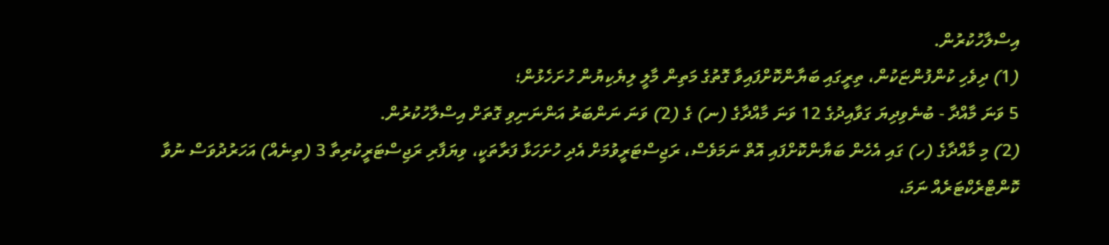އިސްލާހުކުރުން.
(1) ދިވެހި ކުންފުންޏަކުން، ތިރީގައި ބަޔާންކޮށްފައިވާ ގޮތުގެ މަތިން މާލީ ލިޔެކިޔުން ހުށަހެޅުން؛
5 ވަނަ މާއްދާ - ބުނެވިދިޔަ ގަވާއިދުގެ 12 ވަނަ މާއްދާގެ (ނ) ގެ (2) ވަނަ ނަންބަރު އަންނަނިވި ގޮތަށް އިސްލާހުކުރުން.
(2) މި މާއްދާގެ (ހ) ގައި އެހެން ބަޔާންކޮށްފައި އޮތް ނަމަވެސް، ރަޖިސްޓަރީވުމަށް އެދި ހުށަހަޅާ ފަރާތަކީ، ވިޔަފާރި ރަޖިސްޓަރީކުރިތާ 3 (ތިނެއް) އަހަރުދުވަސް ނުވާ ކޮންޓްރެކްޓަރެއް ނަމަ،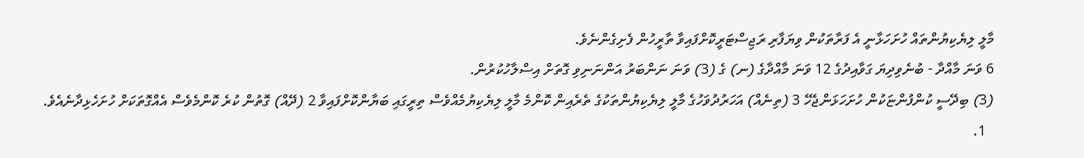މާލީ ލިޔެކިޔުންތައް ހުށަހަޅާނީ އެ ފަރާތަކުން ވިޔަފާރި ރަޖިސްޓަރީކޮށްފައިވާ ތާރީހުން ފެށިގެންނެވެ.
6 ވަނަ މާއްދާ - ބުނެވިދިޔަ ގަވާއިދުގެ 12 ވަނަ މާއްދާގެ (ނ) ގެ (3) ވަނަ ނަންބަރު އަންނަނިވި ގޮތަށް އިސްލާހުކުރުން.
(3) ބިދޭސީ ކުންފުންޏަކުން ހުށަހަޅަންޖެހޭ 3 (ތިނެއް) އަހަރުދުވަހުގެ މާލީ ލިޔެކިޔުންތަކުގެ ތެރެއިން ކޮންމެ މާލީ ލިޔެކިޔުމެއްވެސް ތިރީގައި ބަޔާންކޮށްފައިވާ 2 (ދޭއް) ގޮތުން ކުރެ ކޮންމެވެސް އެއްގޮތަކަށް ހުށަހެޅިދާނެއެވެ.
  1.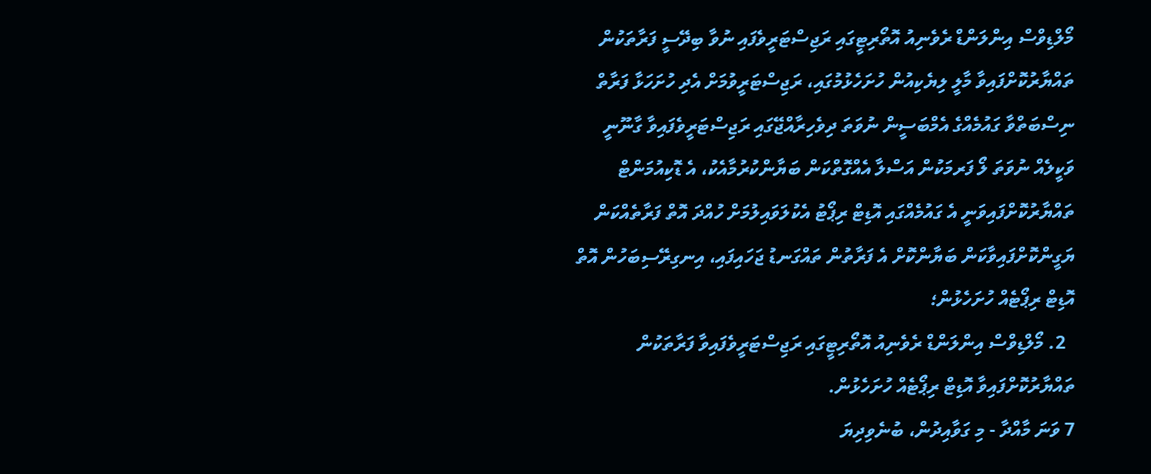މޯލްޑިވްސް އިންލަންޑް ރެވެނިއު އޮތޯރިޓީގައި ރަޖިސްޓަރީވެފައި ނުވާ ބިދޭސީ ފަރާތަކުން ތައްޔާރުކޮށްފައިވާ މާލީ ލިޔެކިއުން ހުށަހެޅުމުގައި، ރަޖިސްޓަރީވުމަށް އެދި ހުށަހަޅާ ފަރާތް ނިސްބަތްވާ ގައުމެއްގެ އެމްބަސީން ނުވަތަ ދިވެހިރާއްޖޭގައި ރަޖިސްޓަރީވެފައިވާ ގާނޫނީ ވަކީލެއް ނުވަތަ ލޯ ފަރމަކުން އަސްލާ އެއްގޮތްކަން ބަޔާންކުރުމާއެކު، އެ ޑޮކިއުމަންޓް ތައްޔާރުކޮށްފައިވަނީ އެ ގައުމެއްގައި އޮޑިޓް ރިޕޯޓު އެކުލަވައިލުމަށް ހުއްދަ އޮތް ފަރާތެއްކަން ޔަގީންކޮށްފައިވާކަން ބަޔާންކޮށް އެ ފަރާތުން ތައްގަނޑު ޖަހައިފައި، އިނގިރޭސިބަހުން އޮތް އޮޑިޓް ރިޕޯޓެއް ހުށަހެޅުން؛
  2. މޯލްޑިވްސް އިންލަންޑް ރެވެނިއު އޮތޯރިޓީގައި ރަޖިސްޓަރީވެފައިވާ ފަރާތަކުން ތައްޔާރުކޮށްފައިވާ އޮޑިޓް ރިޕޯޓެއް ހުށަހެޅުން.
7 ވަނަ މާއްދާ - މި ގަވާއިދުން، ބުނެވިދިޔަ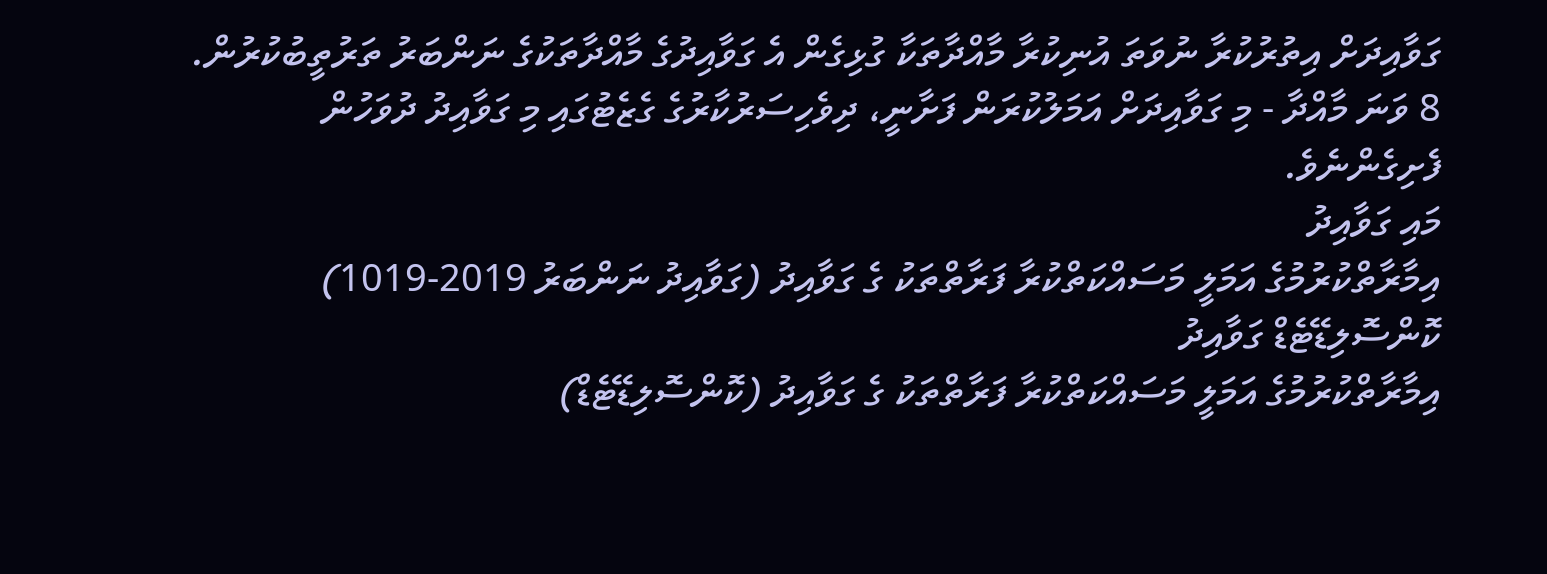ގަވާއިދަށް އިތުރުކުރާ ނުވަތަ އުނިކުރާ މާއްދާތަކާ ގުޅިގެން އެ ގަވާއިދުގެ މާއްދާތަކުގެ ނަންބަރު ތަރުތީބުކުރުން.
8 ވަނަ މާއްދާ - މި ގަވާއިދަށް އަމަލުކުރަން ފަށާނީ، ދިވެހިސަރުކާރުގެ ގެޒެޓުގައި މި ގަވާއިދު ދުވަހުން ފެށިގެންނެވެ.
މައި ގަވާއިދު
އިމާރާތްކުރުމުގެ އަމަލީ މަސައްކަތްކުރާ ފަރާތްތަކު ގެ ގަވާއިދު (ގަވާއިދު ނަންބަރު 2019-1019)
ކޮންސޮލިޑޭޓެޑް ގަވާއިދު
އިމާރާތްކުރުމުގެ އަމަލީ މަސައްކަތްކުރާ ފަރާތްތަކު ގެ ގަވާއިދު (ކޮންސޮލިޑޭޓެޑް)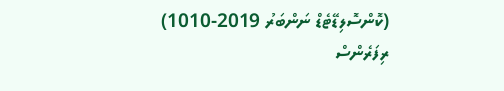(ކޮންސޮލިޑޭޓެޑް ނަންބަރު 2019-1010)
ރިފަރެންސް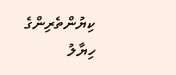ކިޔުންތެރިންގެ ހިޔާލު